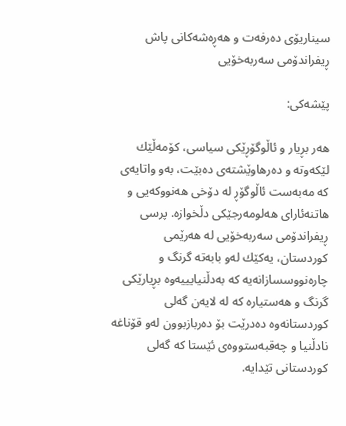سیناریۆی ده‌رفه‌ت و هه‌ڕه‌شه‌كانی پاش ڕیفراندۆمی سه‌ربه‌خۆیی

پێشه‌كی:

هه‌ر بڕیار و ئاڵوگۆڕێكی سیاسی، كۆمه‌ڵێك لێكه‌وته‌ و ده‌رهاوێشته‌ی ده‌بێت، به‌و واتایه‌ی كه‌ مه‌به‌ست ئاڵوگۆڕ له‌ دۆخی هه‌نووكه‌یی و هاتنه‌ئارای هه‌لومه‌رجێكی دڵخوازه‌. پرسی ڕیفراندۆمی سه‌ربه‌خۆیی له‌ هه‌رێمی كوردستان، یه‌كێك له‌و بابه‌ته‌ گرنگ و چاره‌نووسسازانه‌یه كه‌ به‌دڵنیایییه‌وه‌ بڕیارێكی گرنگ و هه‌ستیاره‌ كه‌ له ‌لایه‌ن گه‌لی كوردستانه‌وه‌ ده‌درێت بۆ ده‌ربازبوون له‌و قۆناغه‌ نادڵنیا و چه‌قبه‌ستووه‌ی ئێستا كه‌ گه‌لی كوردستانی تێدایه‌.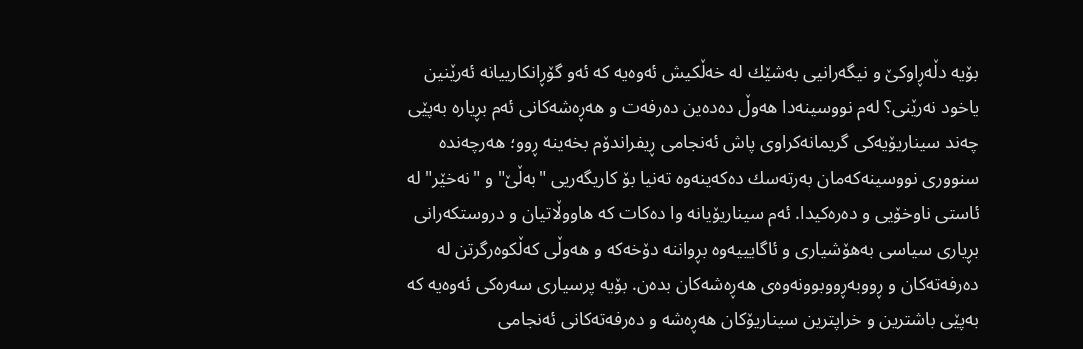بۆیه‌ دڵه‌ڕاوكێ و نیگه‌رانیی به‌شێك له‌ خه‌ڵكیش ئه‌وه‌یه‌ كه‌ ئه‌و گۆڕانكارییانه‌ ئه‌رێنین یاخود نه‌رێنی؟ له‌م نووسینه‌دا هه‌وڵ ده‌ده‌ین ده‌رفه‌ت و هه‌ڕه‌شه‌كانی ئه‌م بڕیاره‌ به‌پێی چه‌ند سیناریۆیه‌كی گریمانه‌كراوی پاش ئه‌نجامی ڕیفراندۆم بخه‌ینه ‌ڕوو؛ هه‌رچه‌نده‌ سنووری نووسینه‌كه‌مان به‌رته‌سك ده‌كه‌ینه‌وه‌ ته‌نیا بۆ كاریگه‌ریی "به‌ڵێ" و "نه‌خێر" له‌ ئاستی ناوخۆیی و ده‌ره‌كیدا. ئه‌م سیناریۆیانه‌ وا ده‌كات كه‌ هاووڵاتیان و دروستكه‌رانی بڕیاری سیاسی به‌هۆشیاری و ئاگایییه‌وه‌ بڕواننه‌ دۆخه‌كه‌ و هه‌وڵی كه‌ڵكوه‌رگرتن له‌ ده‌رفه‌ته‌كان و ڕووبه‌ڕووبوونه‌وه‌ی هه‌ڕه‌شه‌كان بده‌ن. بۆیه‌ پرسیاری سه‌ره‌كی ئه‌وه‌یه‌ كه‌ به‌پێی باشترین و خراپترین سیناریۆكان هه‌ڕه‌شه‌ و ده‌رفه‌ته‌كانی ئه‌نجامی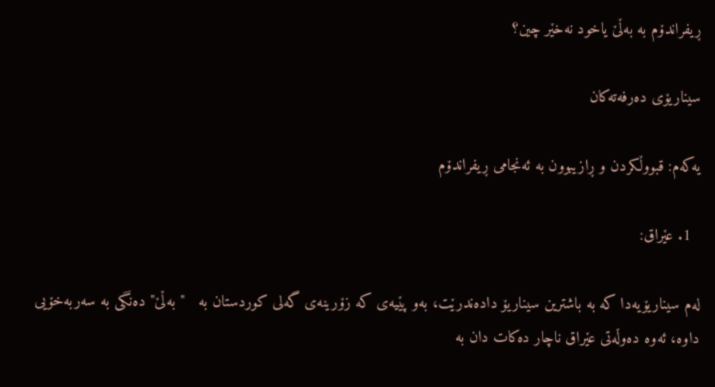ڕیفراندۆم به‌ به‌ڵێ یاخود نه‌خێر چین؟

سیناریۆی ده‌رفه‌ته‌كان

یه‌كه‌م: قبووڵكردن و ڕازیبوون به‌ ئه‌نجامی ڕیفراندۆم

  1. عێراق:

له‌م سیناریۆیه‌دا كه‌ به ‌باشترین سیناریۆ داده‌ندرێت، به‌و پێیه‌ی كه‌ زۆرینه‌ی گه‌لی كوردستان به‌   "به‌ڵێ" ده‌نگی به‌ سه‌ربه‌خۆیی داوه‌، ئه‌وه‌ ده‌وڵه‌تی عێراق ناچار ده‌كات دان به‌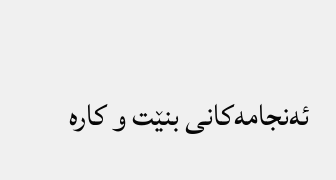ئه‌نجامه‌كانی بنێت و كاره‌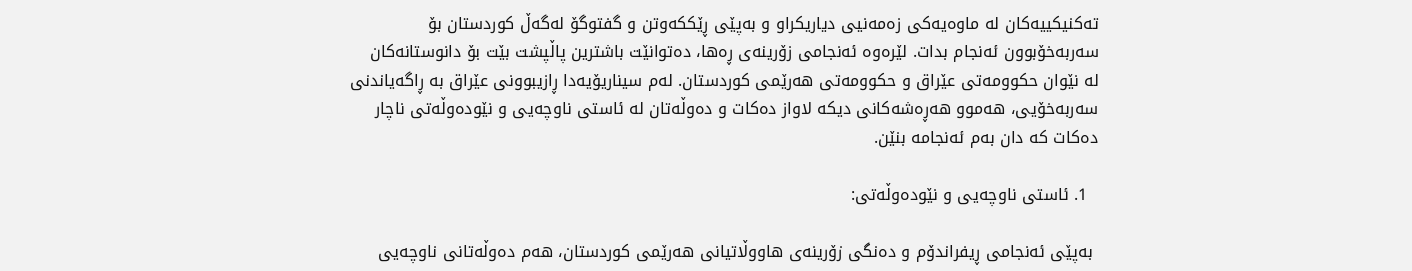ته‌كنیكییه‌كان له‌ ماوه‌یه‌كی زه‌مه‌نیی دیاریكراو و به‌پێی ڕێككه‌وتن و گفتوگۆ له‌گه‌ڵ كوردستان بۆ سه‌ربه‌خۆبوون ئه‌نجام بدات. لێره‌وه‌ ئه‌نجامی زۆرینه‌ی ڕه‌ها، ده‌توانێت باشترین پاڵپشت بێت بۆ دانوستانه‌كان له ‌نێوان حكوومه‌تی عێراق و حكوومه‌تی هه‌رێمی كوردستان. له‌م سیناریۆیه‌دا ڕازیبوونی عێراق به‌ ڕاگه‌یاندنی سه‌ربه‌خۆیی، هه‌موو هه‌ڕه‌شه‌كانی دیكه‌ لاواز ده‌كات و ده‌وڵه‌تان له‌ ئاستی ناوچه‌یی و نێوده‌وڵه‌تی ناچار ده‌كات كه‌ دان به‌م ئه‌نجامه‌ بنێن.

  1. ئاستی ناوچه‌یی و نێوده‌وڵه‌تی:

 به‌پێی ئه‌نجامی ڕیفراندۆم و ده‌نگی زۆرینه‌ی هاووڵاتیانی هه‌رێمی كوردستان، هه‌م ده‌وڵه‌تانی ناوچه‌یی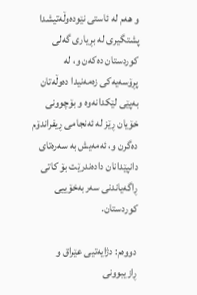و هه‌م له‌ ئاستی نێوده‌وڵه‌تیشدا پشتگیری له‌ بڕیاری گه‌لی كوردستان ده‌كه‌ن و، له‌ پڕۆسه‌یه‌كی زه‌مه‌نیدا ده‌وڵه‌تان به‌پێی لێكدانه‌وه‌ و بۆچوونی خۆیان ڕێز له‌ ئه‌نجامی ڕیفراندۆم ده‌گرن و، ئه‌مه‌یش به‌ سه‌ره‌تای دانپێدانان داده‌ندرێت بۆ كاتی ڕاگه‌یاندنی سه‌ربه‌خۆییی كوردستان.

دووه‌م: دژایه‌تیی عێراق و ڕازیبوونی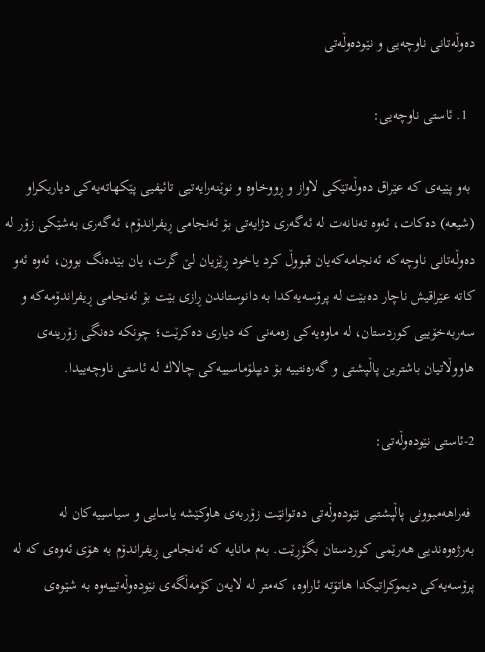ده‌وڵه‌تانی ناوچه‌یی و نێوده‌وڵه‌تی

  1. ئاستی ناوچه‌یی:

 به‌و پێیه‌ی كه‌ عێراق ده‌وڵه‌تێكی لاواز و ڕووخاوه و نوێنه‌رایه‌تیی تائیفیی پێكهاته‌یه‌كی دیاریكراو (شیعه‌) ده‌كات، ئه‌وه‌ ته‌نانه‌ت له ‌ئه‌گه‌ری دژایه‌تی بۆ ئه‌نجامی ڕیفراندۆم، ئه‌گه‌ری به‌شێكی زۆر له‌ ده‌وڵه‌تانی ناوچه‌كه‌ ئه‌نجامه‌كه‌یان قبووڵ كرد یاخود ڕێزیان لێ گرت، یان بێده‌نگ بوون، ئه‌وه‌ ئه‌و كاته‌ عێراقیش ناچار ده‌بێت له‌ پرۆسه‌یه‌كدا به‌ دانوستاندن ڕازی بێت بۆ ئه‌نجامی ڕیفراندۆمه‌كه‌ و سه‌ربه‌خۆییی كوردستان، له‌ ماوه‌یه‌كی زه‌مه‌نی كه‌ دیاری ده‌كرێت؛ چونكه‌ ده‌نگی زۆرینه‌ی هاووڵاتیان باشترین پاڵپشتی و گه‌ره‌نتییه‌ بۆ دیپلۆماسییه‌كی چالاك له‌ ئاستی ناوچه‌ییدا.

2-ئاستی نێوده‌وڵه‌تی:

 فه‌راهه‌مبوونی پاڵپشتیی نێوده‌وڵه‌تی ده‌توانێت زۆربه‌ی هاوكێشه یاسایی و سیاسییه‌‌كان له‌ به‌رژه‌وه‌ندیی هه‌رێمی كوردستان بگۆڕێت. به‌م مانایه‌ كه‌ ئه‌نجامی ڕیفراندۆم به‌ هۆی ئه‌وه‌ی كه‌ له‌ پرۆسه‌یه‌كی دیموكراتیكدا هاتۆته‌ ئاراوه،‌ كه‌متر له‌ لایه‌ن كۆمه‌ڵگه‌ی نێوده‌وڵه‌تییه‌وه‌ به‌ شێوه‌ی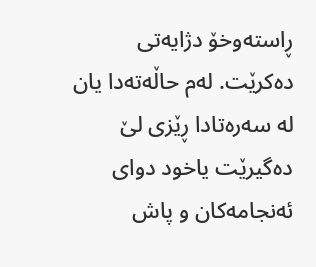ڕاسته‌وخۆ دژایه‌تی ده‌كرێت. له‌م حاڵه‌ته‌دا یان له ‌سه‌ره‌تادا ڕێزی لێ ده‌گیرێت یاخود دوای ئه‌نجامه‌كان و پاش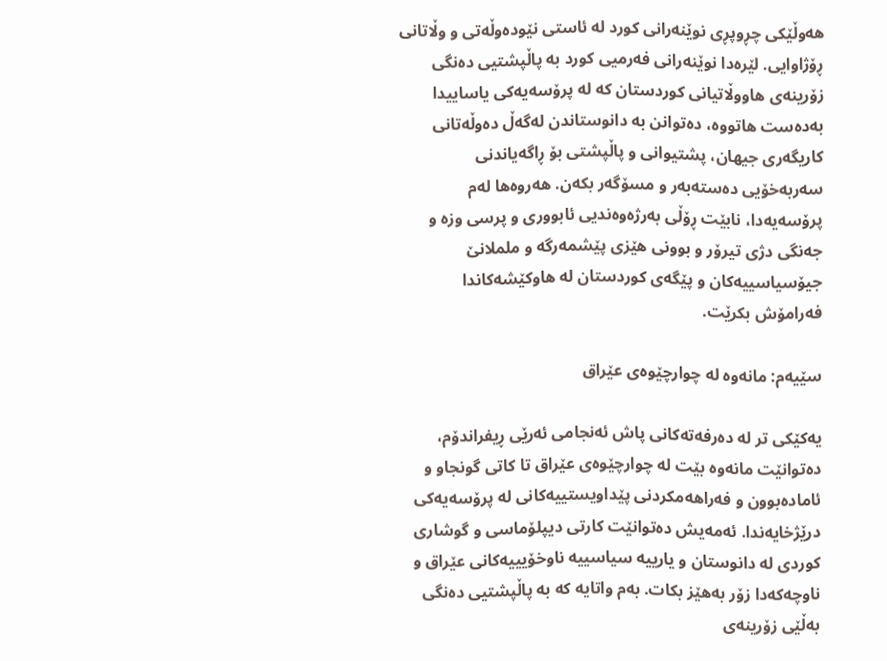هه‌وڵێكی چڕوپڕی نوێنه‌رانی كورد له‌ ئاستی نێوده‌وڵه‌تی و وڵاتانی ڕۆژاوایی. لێره‌دا نوێنه‌رانی فه‌رمیی كورد به‌ پاڵپشتیی ده‌نگی زۆرینه‌ی هاووڵاتیانی كوردستان كه‌ له‌‌ پرۆسه‌یه‌كی یاساییدا به‌ده‌ست هاتووه‌، ده‌توانن به‌ دانوستاندن له‌گه‌ڵ ده‌وڵه‌تانی كاریگه‌ری جیهان، پشتیوانی و پاڵپشتی بۆ ڕاگه‌یاندنی سه‌ربه‌خۆیی ده‌سته‌به‌ر و مسۆگه‌ر بكه‌ن. هه‌روه‌ها له‌م پرۆسه‌یه‌دا، نابێت ڕۆڵی به‌ر‌ژه‌وه‌ندیی ئابووری و پرسی وزه‌ و جه‌نگی دژی تیرۆر و بوونی هێزی پێشمه‌رگه‌ و ململانێ‌ جیۆسیاسییه‌كان و پێگه‌ی كوردستان له ‌هاوكێشه‌كاندا فه‌رامۆش بكرێت.

سێیه‌م: مانه‌وه‌ له‌ چوارچێوه‌ی عێراق

یه‌كێكی تر له‌ ده‌رفه‌ته‌كانی پاش ئه‌نجامی ئه‌رێی ڕیفراندۆم، ده‌توانێت مانه‌وه‌ بێت له‌ چوارچێوه‌ی عێراق تا كاتی گونجاو و ئاماده‌‌بوون و فه‌راهه‌مكردنی پێداویستییه‌كانی له‌ پرۆسه‌یه‌كی درێژخایه‌ندا. ئه‌مه‌یش ده‌توانێت كارتی دیپلۆماسی و گوشاری كوردی له‌ دانوستان و یارییه‌ سیاسییه‌ ناوخۆیییه‌كانی عێراق و ناوچه‌كه‌‌دا زۆر به‌هێز بكات. به‌م واتایه‌ كه‌ به‌ پاڵپشتیی ده‌نگی به‌ڵێی زۆرینه‌ی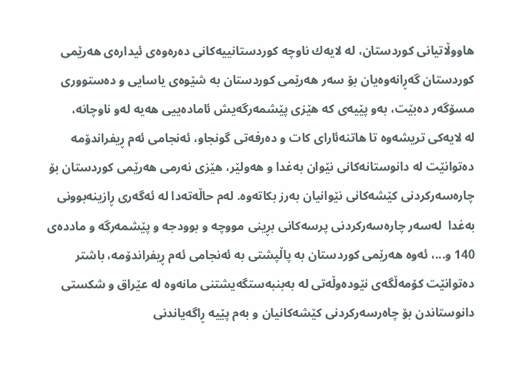هاووڵاتیانی كوردستان، له ‌لایه‌ك ناوچه‌ كوردستانییه‌كانی ده‌ره‌وه‌ی ئیداره‌ی هه‌رێمی كوردستان گه‌ڕانه‌وه‌یان بۆ سه‌ر هه‌رێمی كوردستان به‌ شێوه‌ی یاسایی و ده‌ستووری مسۆگه‌ر ده‌بێت، به‌و پێیه‌ی كه‌ هێزی پێشمه‌رگه‌یش ئاماده‌ییی هه‌یه‌ له‌و ناوچانه‌، له ‌لایه‌كی تریشه‌وه‌ تا هاتنه‌ئارای كات و ده‌رفه‌تی گونجاو، ئه‌نجامی ئه‌م ڕیفراندۆمه‌ ده‌توانێت له‌ دانوستانه‌كانی نێوان به‌غدا و هه‌ولێر، هێزی نه‌رمی هه‌رێمی كوردستان بۆ چاره‌سه‌ركردنی كێشه‌كانی نێوانیان به‌رز بكاته‌وه‌. له‌م‌ حاڵه‌ته‌دا له‌ ئه‌گه‌ری ڕازینه‌بوونی به‌غدا  له‌سه‌ر چاره‌سه‌ركردنی پرسه‌كانی بڕینی مووچه‌ و بوودجه ‌و پێشمه‌رگه‌ و مادده‌ی 140 و...، ئه‌وه‌ هه‌رێمی كوردستان به‌ پاڵپشتی به‌ ئه‌نجامی ئه‌م ڕیفراندۆمه،‌ باشتر ده‌توانێت كۆمه‌ڵگه‌ی نێوده‌وڵه‌تی له‌ به‌بنبه‌ستگه‌یشتنی مانه‌وه‌ له‌ عێراق و شكستی دانوستاندن بۆ چاه‌رسه‌ركردنی كێشه‌كانیان و به‌م پێیه‌ ڕاگه‌یاندنی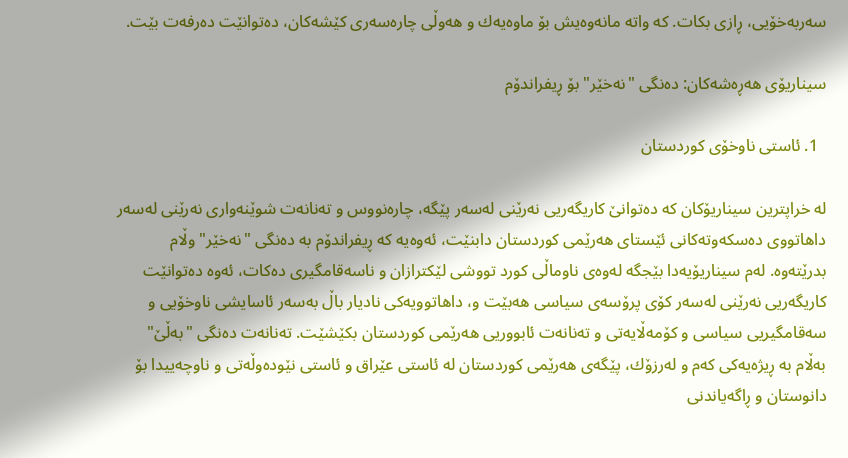سه‌ربه‌خۆیی، ڕازی بكات. كه‌ واته‌ مانه‌وه‌یش بۆ ماوه‌یه‌ك و هه‌وڵی چاره‌سه‌ری كێشه‌كان، ده‌توانێت ده‌رفه‌ت بێت.

سیناریۆی هه‌ڕه‌شه‌كان: ده‌نگی "نه‌خێر" بۆ ڕیفراندۆم

  1. ئاستی ناوخۆی كوردستان

له‌ خراپترین سیناریۆكان كه‌ ده‌توانێ كاریگه‌ریی نه‌رێنی له‌سه‌ر پێگه‌، چاره‌نووس و ته‌نانه‌ت شوێنه‌واری نه‌رێنی له‌سه‌ر داهاتووی ده‌سكه‌وته‌كانی ئێستای هه‌رێمی كوردستان دابنێت، ئه‌وه‌یه‌ كه‌ ڕیفراندۆم به‌ ده‌نگی "نه‌خێر" وڵام بدرێته‌وه‌. له‌م سیناریۆیه‌دا بێجگه‌ له‌وه‌ی‌ ناوماڵی كورد تووشی لێكترازان و ناسه‌قامگیری ده‌كات، ئه‌وه‌ ده‌توانێت كاریگه‌ریی نه‌رێنی له‌سه‌ر كۆی پرۆسه‌ی سیاسی هه‌بێت و، داهاتوویه‌كی نادیار باڵ به‌سه‌ر ئاسایشی ناوخۆیی و سه‌قامگیریی سیاسی و كۆمه‌ڵایه‌تی و ته‌نانه‌ت ئابووریی هه‌رێمی كوردستان بكێشێت. ته‌نانه‌ت ده‌نگی "به‌ڵێ" به‌ڵام به‌ ڕیژه‌یه‌كی كه‌م و له‌رزۆك، پێگه‌ی هه‌رێمی كوردستان له‌ ئاستی عێراق و ئاستی نێوده‌وڵه‌تی و ناوچه‌ییدا بۆ دانوستان و ڕاگه‌یاندنی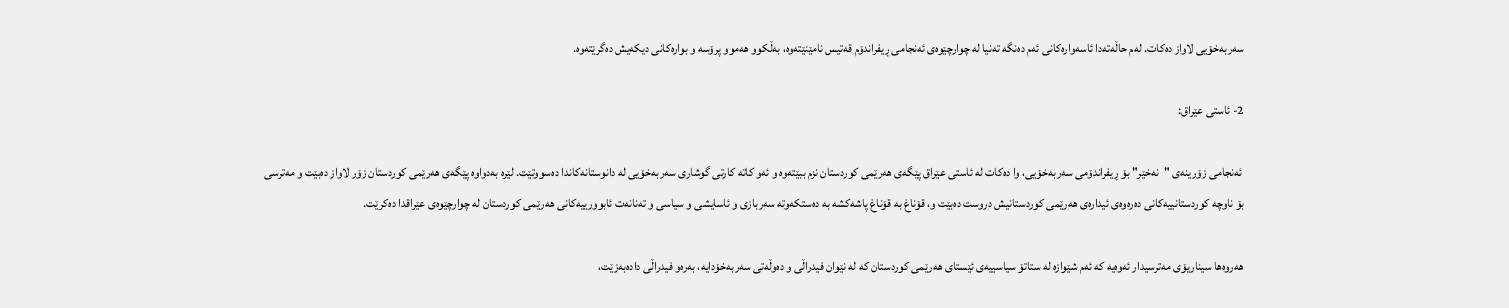سه‌ربه‌خۆیی لاواز ده‌كات. له‌م حاڵه‌ته‌دا ئاسه‌واره‌كانی ئه‌م ده‌نگه‌ ته‌نیا له‌ چوارچێوه‌ی ئه‌نجامی ڕیفراندۆم قه‌تیس نامێنێته‌وه‌، به‌ڵكوو هه‌موو پرۆسه‌ و بواره‌كانی دیكه‌یش ده‌گرێته‌وه‌.

2- ئاستی عێراق:

 ئه‌نجامی زۆرینه‌ی "نه‌خێر" بۆ ڕیفراندۆمی سه‌ربه‌خۆیی، وا ده‌كات له‌ ئاستی عێراق پێگه‌ی هه‌رێمی كوردستان نزم ببێته‌وه‌ و ئه‌و كاته‌ كارتی گوشاری سه‌ربه‌خۆیی له‌ دانوستانه‌كاندا ده‌سووتێت. لێره‌ به‌دواوه‌ پێگه‌ی هه‌رێمی كوردستان زۆر لاواز ده‌بێت و مه‌ترسی بۆ ناوچه‌ كوردستانییه‌كانی ده‌ره‌وه‌ی ئیداره‌ی هه‌رێمی كوردستانیش دروست ده‌بێت و، قۆناغ به ‌قۆناغ پاشه‌كشه‌ به‌ ده‌ستكه‌وته‌ سه‌ربازی و ئاسایشی و سیاسی و ته‌نانه‌ت ئابوورییه‌كانی هه‌رێمی كوردستان له‌ چوارچێوه‌ی عێراقدا ده‌كرێت.

هه‌روه‌ها سیناریۆی مه‌ترسیدار ئه‌وه‌یه‌ كه‌ ئه‌م شێوازه‌ له‌ ستاتۆ سیاسییه‌ی ئێستای هه‌رێمی كوردستان كه‌ له‌ نێوان فیدراڵی و ده‌وڵه‌تی سه‌ربه‌خۆدایه،‌ به‌ره‌و فیدراڵی داده‌به‌زێت،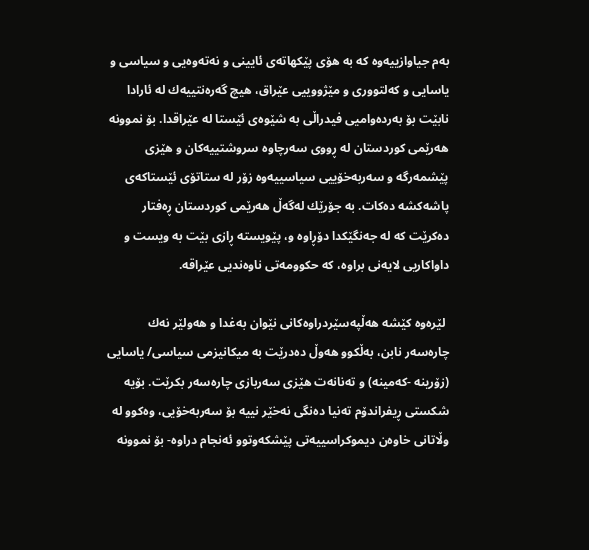به‌م ‌جیاوازییه‌وه‌‌ كه‌ به‌ هۆی پێكهاته‌ی ئایینی و نه‌ته‌وه‌یی و سیاسی و یاسایی و كه‌لتووری و مێژووییی عێراق، هیچ گه‌ره‌نتییه‌ك له‌ ئارادا نابێت بۆ به‌رده‌وامیی فیدراڵی به‌ شێوه‌ی ئێستا له‌ عێراقدا. بۆ نموونه‌ هه‌رێمی كوردستان له ‌ڕووی سه‌رچاوه‌ سروشتییه‌كان و هێزی پێشمه‌رگه‌ و سه‌ربه‌خۆییی سیاسییه‌وه‌ زۆر له‌ ستاتۆی ئێستاكه‌ی پاشه‌كشه‌ ده‌كات. به‌ جۆرێك له‌گه‌ڵ هه‌رێمی كوردستان ڕه‌فتار ده‌كرێت كه‌ له‌ جه‌نگێكدا دۆڕاوه‌ و، پێویسته‌ ڕازی بێت به‌ ویست و داواكاریی لایه‌نی براوه‌، كه‌ حكوومه‌تی ناوه‌ندیی عێراقه‌.

 لێره‌وه‌ كێشه‌ هه‌ڵپه‌سێردراوه‌كانی نێوان به‌غدا و هه‌ولێر نه‌ك چاره‌سه‌ر نابن، به‌ڵكوو هه‌وڵ ده‌درێت به‌ میكانیزمی سیاسی/ یاسایی (زۆرینه‌ -كه‌مینه‌) و ته‌نانه‌ت هێزی سه‌ربازی چاره‌سه‌ر بكرێت. بۆیه‌ شكستی ڕیفراندۆم ته‌نیا ده‌نگی نه‌خێر نییه‌ بۆ سه‌ربه‌خۆیی، وه‌كوو له‌ وڵاتانی خاوه‌ن دیموكراسییه‌تی پێشكه‌وتوو ئه‌نجام دراوه‌- بۆ نموونه‌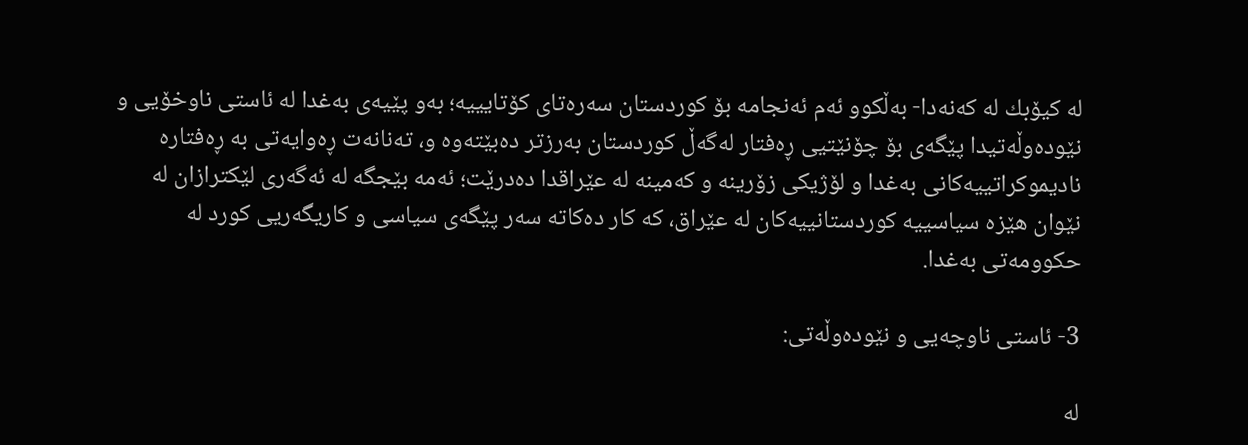له‌ كیۆبك له‌ كه‌نه‌دا- به‌ڵكوو ئه‌م ئه‌نجامه‌ بۆ كوردستان سه‌ره‌تای كۆتایییه‌؛ به‌و پێیه‌ی به‌غدا له‌ ئاستی ناوخۆیی و نێوده‌وڵه‌تیدا پێگه‌ی بۆ چۆنێتیی ڕه‌فتار له‌گه‌ڵ كوردستان به‌رزتر ده‌بێته‌وه و،‌ ته‌نانه‌ت ڕه‌وایه‌تی به‌ ڕه‌فتاره نادیموكراتییه‌‌كانی به‌غدا و لۆژیكی زۆرینه‌ و كه‌مینه‌ له‌ عێراقدا ده‌درێت؛ ئه‌مه‌ بێجگه‌ له‌ ئه‌گه‌ری لێكترازان له‌ نێوان هێزه‌ سیاسییه‌ كوردستانییه‌كان له‌ عێراق، كه‌ كار ده‌كاته‌ ‌سه‌ر پێگه‌ی سیاسی و كاریگه‌ریی كورد له‌ حكوومه‌تی به‌غدا.

3- ئاستی ناوچه‌یی و نێوده‌وڵه‌تی:

له‌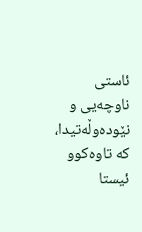ئاستی ناوچه‌یی و نێوده‌وڵه‌تیدا، كه‌ تاوه‌كوو ئیستا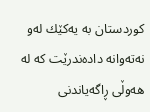كوردستان به‌ یه‌كێك له‌و نه‌ته‌وانه‌ داده‌ندرێت كه‌ له‌ هه‌وڵی ڕاگه‌یاندنی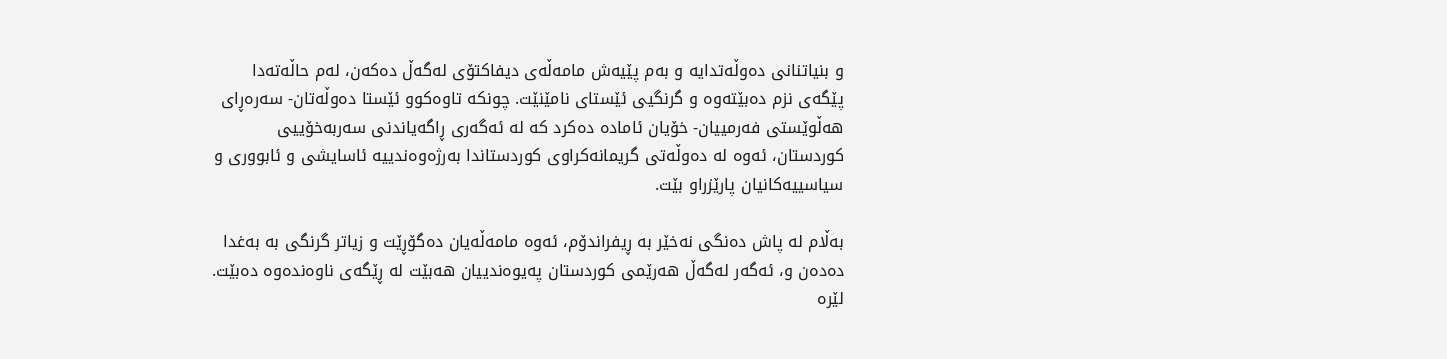و بنیاتنانی ده‌و‌‌ڵه‌‌تدایه و به‌م پێیه‌ش مامه‌ڵه‌ی دیفاكتۆی له‌گه‌ڵ ده‌كه‌ن، له‌م حاڵه‌ته‌دا پێگه‌ی نزم ده‌بێته‌وه‌ و گرنگیی ئێستای نامێنێت. چونكه‌ تاوه‌كوو ئێستا ده‌وڵه‌تان- سه‌ره‌ڕای هه‌ڵوێستی فه‌رمییان- خۆیان ئاماده‌ ده‌كرد كه‌ له‌ ئه‌گه‌ری ڕاگه‌یاندنی سه‌ربه‌خۆییی كوردستان، ئه‌وه‌ له‌ ده‌وڵه‌تی گریمانه‌كراوی كوردستاندا به‌رژه‌وه‌ندییه‌ ئاسایشی و ئابووری و سیاسییه‌كانیان پارێزراو بێت.

به‌ڵام له ‌پاش ده‌نگی نه‌خێر به‌ ڕیفراندۆم، ئه‌وه‌ مامه‌ڵه‌یان ده‌گۆڕێت و زیاتر گرنگی به‌ به‌غدا ده‌ده‌ن و، ئه‌گه‌ر له‌گه‌ڵ هه‌رێمی كوردستان په‌یوه‌ندییان هه‌بێت له‌ ڕێگه‌ی ناوه‌نده‌وه‌ ده‌بێت. لێره‌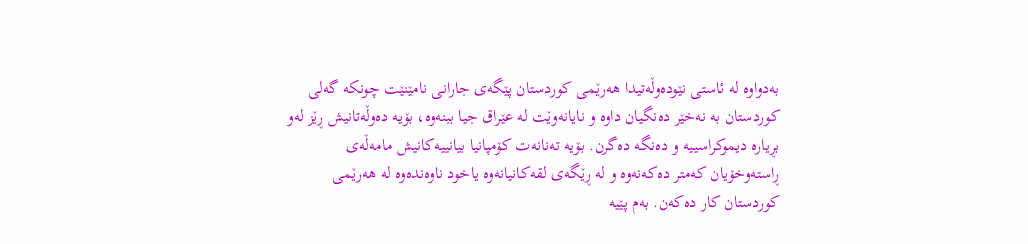به‌دواوه‌ له‌ ئاستی نێوده‌وڵه‌تیدا هه‌رێمی كوردستان پێگه‌ی جارانی نامێنێت چونكه‌ گه‌لی كوردستان به‌ نه‌خێر ده‌نگیان داوه‌ و نایانه‌وێت له‌ عێراق جیا ببنه‌وه‌، بۆیه‌ ده‌وڵه‌تانیش ڕێز له‌و بڕیاره‌ دیموكراسییه‌ و ده‌نگه‌ ده‌گرن. بۆیه‌ ته‌نانه‌ت كۆمپانیا بیانییه‌كانیش مامه‌ڵه‌ی ڕاسته‌وخۆیان كه‌متر ده‌كه‌نه‌وه و‌ له‌ ڕێگه‌ی لقه‌كانیانه‌وه‌ یاخود ناوه‌نده‌وه‌ له‌ هه‌رێمی كوردستان كار ده‌كه‌ن. به‌م پێیه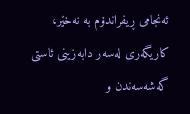ئه‌نجامی ڕیفراندۆم به‌ نه‌خێر‌، كاریگه‌ری له‌سه‌ر دابه‌زینی ئاستی گه‌شه‌سه‌ندن و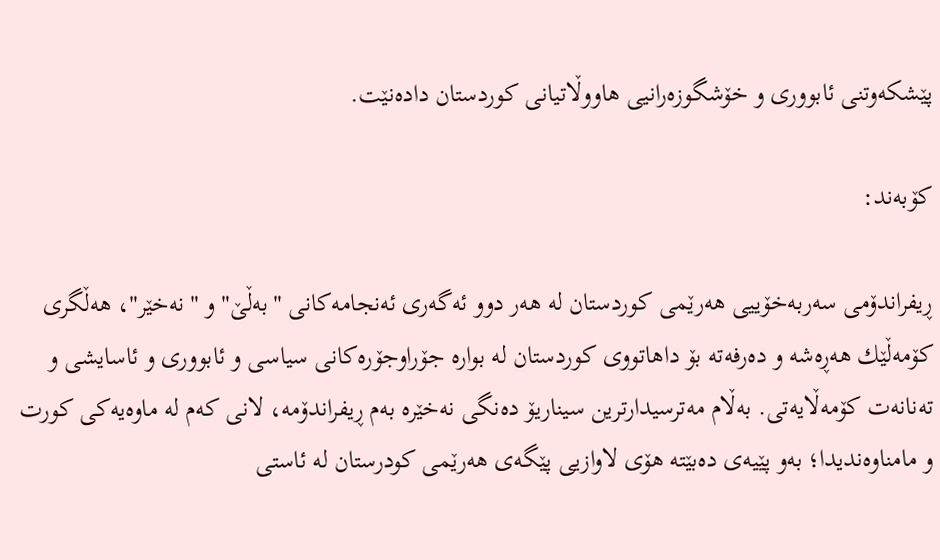پێشكه‌وتنی ئابووری و خۆشگوزه‌رانیی هاووڵاتیانی كوردستان داده‌نێت.

كۆبه‌ند:

ڕیفراندۆمی سه‌ربه‌خۆییی هه‌رێمی كوردستان له‌ هه‌ر دوو ئه‌گه‌ری ئه‌نجامه‌كانی "به‌ڵێ" و "نه‌خێر"، هه‌ڵگری كۆمه‌ڵێك هه‌ڕه‌شه‌ و ده‌رفه‌ته‌ بۆ داهاتووی كوردستان له‌ بواره‌ جۆراوجۆره‌كانی سیاسی و ئابووری و ئاسایشی و ته‌نانه‌ت كۆمه‌ڵایه‌تی. به‌ڵام مه‌ترسیدارترین سیناریۆ ده‌نگی نه‌خێره‌ به‌م ڕیفراندۆمه،‌ لانی كه‌م له‌ ماوه‌یه‌كی كورت و مامناوه‌ندیدا؛ به‌و پێیه‌ی ده‌بێته‌ هۆی لاوازیی پێگه‌ی هه‌رێمی كودرستان له‌ ئاستی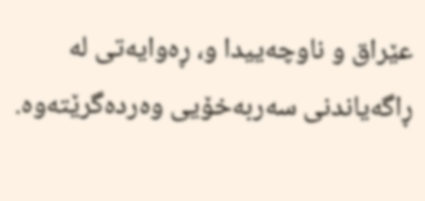عێراق و ناوچه‌ییدا و، ڕه‌وایه‌تی له‌ ڕاگه‌یاندنی سه‌ربه‌خۆیی وه‌رده‌گرێته‌وه‌.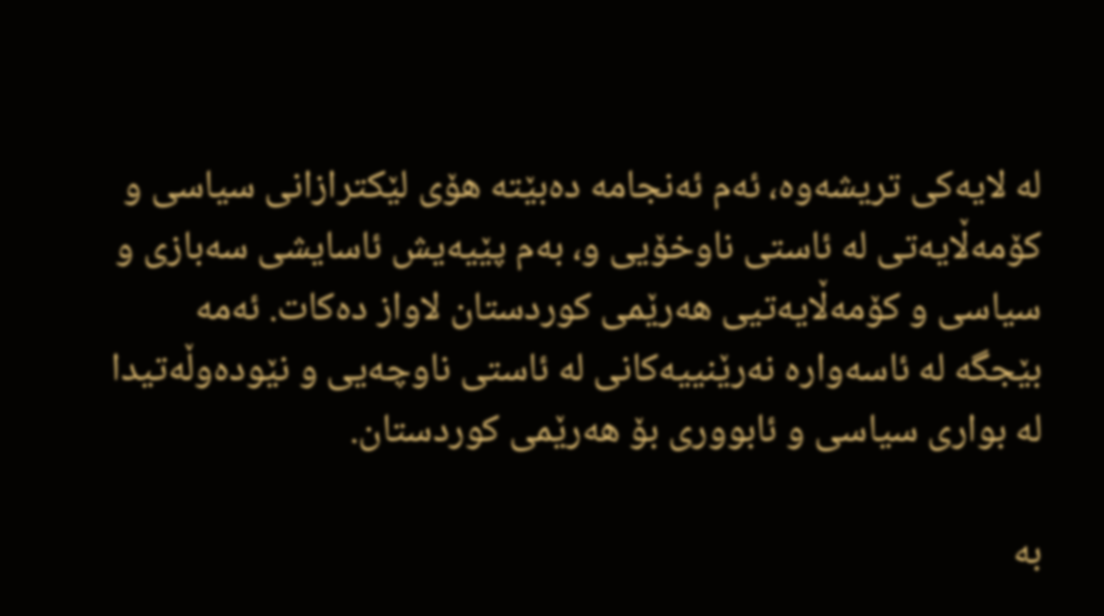له ‌لایه‌كی تریشه‌وه،‌ ئه‌م ئه‌نجامه‌ ده‌بێته‌ هۆی لێكترازانی سیاسی و كۆمه‌ڵایه‌تی له‌ ئاستی ناوخۆیی و، به‌م پێیه‌یش ئاسایشی سه‌بازی و سیاسی و كۆمه‌ڵایه‌تیی هه‌رێمی كوردستان لاواز ده‌كات. ئه‌مه‌ بێجگه‌ له‌ ئاسه‌واره‌ نه‌رێنییه‌كانی له‌ ئاستی ناوچه‌یی و نێوده‌وڵه‌تیدا له‌ بواری سیاسی و ئابووری بۆ هه‌رێمی كوردستان.

به‌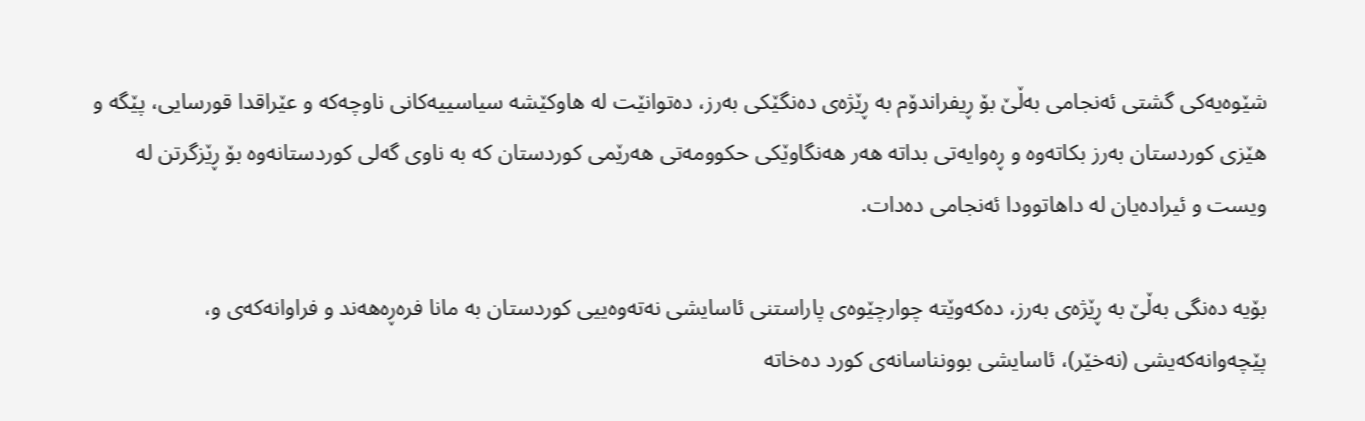شێوه‌یه‌كی گشتی ئه‌نجامی به‌ڵێ بۆ ڕیفراندۆم به‌ ڕێژه‌ی ده‌نگێكی به‌رز، ده‌توانێت له‌ هاوكێشه‌ سیاسییه‌كانی ناوچه‌كه‌ و عێراقدا قورسایی، پێگه‌ و هێزی كوردستان به‌رز بكاته‌وه‌ و ڕه‌وایه‌تی بداته‌ هه‌ر هه‌نگاوێكی حكوومه‌تی هه‌رێمی كوردستان كه‌ به ‌ناوی گه‌لی كوردستانه‌وه‌ بۆ ڕێزگرتن له‌ ویست و ئیراده‌یان له‌ داهاتوودا ئه‌نجامی ده‌دات.

بۆیه‌ ده‌نگی به‌ڵێ به‌ ڕێژه‌ی به‌رز، ده‌كه‌وێته‌ چوارچێوه‌ی پاراستنی ئاسایشی نه‌ته‌وه‌ییی كوردستان به‌ مانا فره‌ڕه‌هه‌ند و فراوانه‌كه‌ی و، پێچه‌وانه‌كه‌یشی (نه‌خێر)، ئاسایشی بوونناسانه‌ی كورد ده‌خاته‌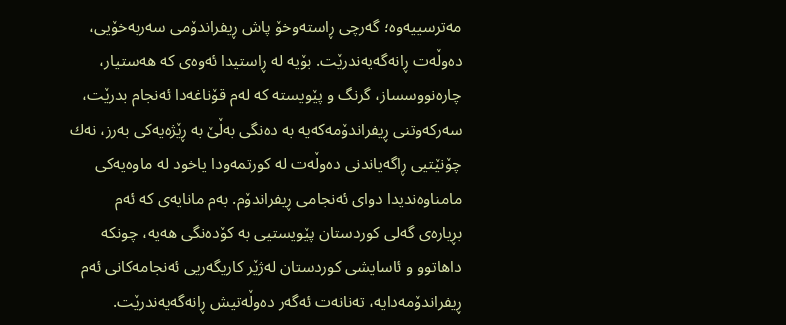مه‌ترسییه‌وه‌؛ گه‌رچی ڕاسته‌وخۆ پاش ڕیفراندۆمی سه‌ربه‌خۆیی، ده‌وڵه‌ت ڕانه‌گه‌یه‌ندرێت. بۆیه‌ له ‌ڕاستیدا ئه‌وه‌ی كه‌ هه‌ستیار، چاره‌نووسساز، گرنگ و پێویسته‌ كه‌ له‌م قۆناغه‌دا ئه‌نجام بدرێت، سه‌ركه‌وتنی ڕیفراندۆمه‌كه‌یه‌ به‌ ده‌نگی به‌ڵێ به‌ ڕێژه‌یه‌كی به‌رز، نه‌ك چۆنێتیی ڕاگه‌یاندنی ده‌وڵه‌ت له‌ كورتمه‌ودا یاخود له‌ ماوه‌یه‌كی مامناوه‌ندیدا دوای ئه‌نجامی ڕیفراندۆم. به‌م مانایه‌ی كه‌ ئه‌م بڕیاره‌ی گه‌لی كوردستان پێویستیی به‌ كۆده‌نگی هه‌یه‌، چونكه‌ داهاتوو و ئاسایشی كوردستان له‌ژێر كاریگه‌ریی ئه‌نجامه‌كانی ئه‌م ڕیفراندۆمه‌دایه‌، ته‌نانه‌ت ئه‌گه‌ر ده‌و‌ڵه‌تیش ڕانه‌گه‌یه‌ندرێت.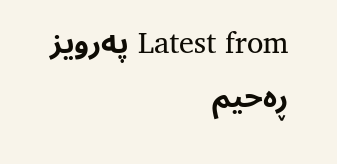Latest from پەرویز ڕەحیم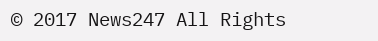© 2017 News247 All Rights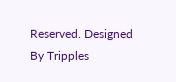Reserved. Designed By Tripples